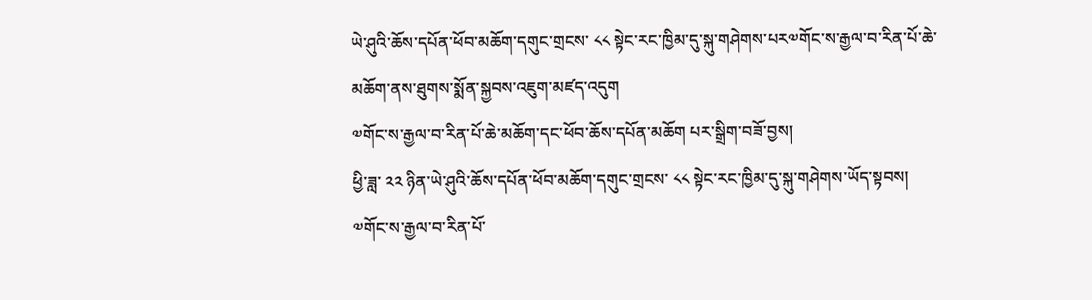ཡེ་ཤུའི་ཆོས་དཔོན་ཕོབ་མཆོག་དགུང་གྲངས་ ༨༨ སྟེང་རང་ཁྱིམ་དུ་སྐུ་གཤེགས་པར༧གོང་ས་རྒྱལ་བ་རིན་པོ་ཆེ་མཆོག་ནས་ཐུགས་སྨོན་སྐྱབས་འཇུག་མཛད་འདུག
༧གོང་ས་རྒྱལ་བ་རིན་པོ་ཆེ་མཆོག་དང་ཕོབ་ཆོས་དཔོན་མཆོག པར་སྒྲིག་བཟོ་བྱས།
ཕྱི་ཟླ་ ༢༢ ཉིན་ཡེ་ཤུའི་ཆོས་དཔོན་ཕོབ་མཆོག་དགུང་གྲངས་ ༨༨ སྟེང་རང་ཁྱིམ་དུ་སྐུ་གཤེགས་ཡོད་སྟབས། ༧གོང་ས་རྒྱལ་བ་རིན་པོ་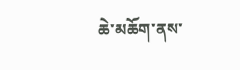ཆེ་མཆོག་ནས་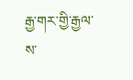རྒྱ་གར་གྱི་རྒྱལ་ས་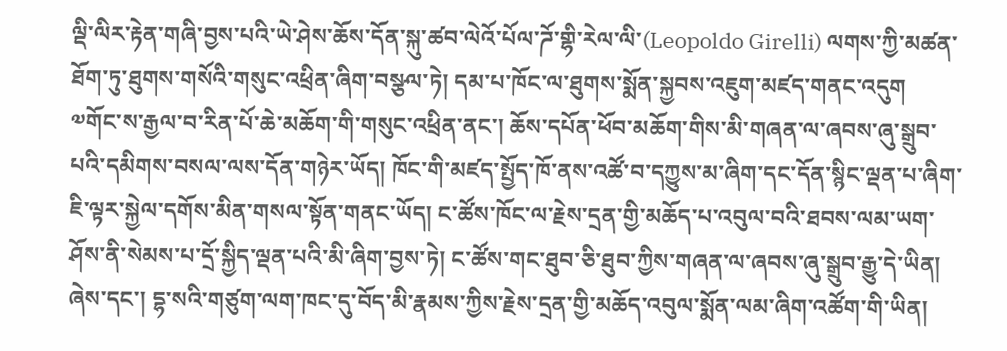ལྡི་ལིར་རྟེན་གཞི་བྱས་པའི་ཡེ་ཤེས་ཆོས་དོན་སྐུ་ཚབ་ལེའོ་པོལ་ཌོ་གྷི་རེལ་ལི་(Leopoldo Girelli) ལགས་ཀྱི་མཚན་ཐོག་ཏུ་ཐུགས་གསོའི་གསུང་འཕྲིན་ཞིག་བསྩལ་ཏེ། དམ་པ་ཁོང་ལ་ཐུགས་སྨོན་སྐྱབས་འཇུག་མཛད་གནང་འདུག
༧གོང་ས་རྒྱལ་བ་རིན་པོ་ཆེ་མཆོག་གི་གསུང་འཕྲིན་ནང་། ཆོས་དཔོན་ཕོབ་མཆོག་གིས་མི་གཞན་ལ་ཞབས་ཞུ་སྒྲུབ་པའི་དམིགས་བསལ་ལས་དོན་གཉེར་ཡོད། ཁོང་གི་མཛད་སྤྱོད་ཁོ་ནས་འཚོ་བ་དཀྱུས་མ་ཞིག་དང་དོན་སྙིང་ལྡན་པ་ཞིག་ཇི་ལྟར་སྐྱེལ་དགོས་མིན་གསལ་སྟོན་གནང་ཡོད། ང་ཚོས་ཁོང་ལ་རྗེས་དྲན་གྱི་མཆོད་པ་འབུལ་བའི་ཐབས་ལམ་ཡག་ཤོས་ནི་སེམས་པ་དྲོ་སྐྱིད་ལྡན་པའི་མི་ཞིག་བྱས་ཏེ། ང་ཚོས་གང་ཐུབ་ཅི་ཐུབ་ཀྱིས་གཞན་ལ་ཞབས་ཞུ་སྒྲུབ་རྒྱུ་དེ་ཡིན། ཞེས་དང་། དྷ་སའི་གཙུག་ལག་ཁང་དུ་བོད་མི་རྣམས་ཀྱིས་རྗེས་དྲན་གྱི་མཆོད་འབུལ་སྨོན་ལམ་ཞིག་འཚོག་གི་ཡིན།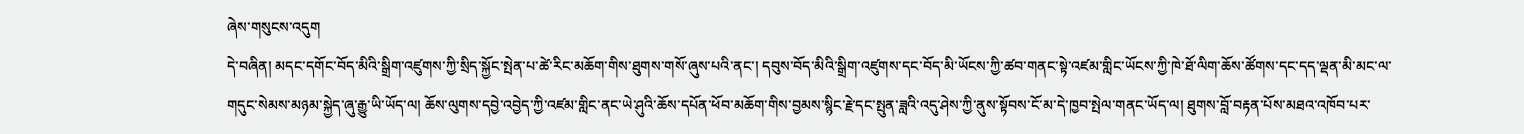ཞེས་གསུངས་འདུག
དེ་བཞིན། མདང་དགོང་བོད་མིའི་སྒྲིག་འཛུགས་ཀྱི་སྲིད་སྐྱོང་སྤེན་པ་ཚེ་རིང་མཆོག་གིས་ཐུགས་གསོ་ཞུས་པའི་ནང་། དབུས་བོད་མིའི་སྒྲིག་འཛུགས་དང་བོད་མི་ཡོངས་ཀྱི་ཚབ་གནང་སྟེ་འཛམ་གླིང་ཡོངས་ཀྱི་ཁེ་ཐོ་ལིག་ཆོས་ཚོགས་དང་དད་ལྡན་མི་མང་ལ་གདུང་སེམས་མཉམ་སྐྱེད་ཞུ་རྒྱུ་ཡི་ཡོད་ལ། ཆོས་ལུགས་དབྱེ་འབྱེད་ཀྱི་འཛམ་གླིང་ནང་ཡེ་ཤུའི་ཆོས་དཔོན་ཕོབ་མཆོག་གིས་བྱམས་སྙིང་རྗེ་དང་སྤུན་ཟླའི་འདུ་ཤེས་ཀྱི་ནུས་སྟོབས་ངོ་མ་དེ་ཁྱབ་སྤེལ་གནང་ཡོད་ལ། ཐུགས་བློ་བརྟན་པོས་མཐའ་འཁོབ་པར་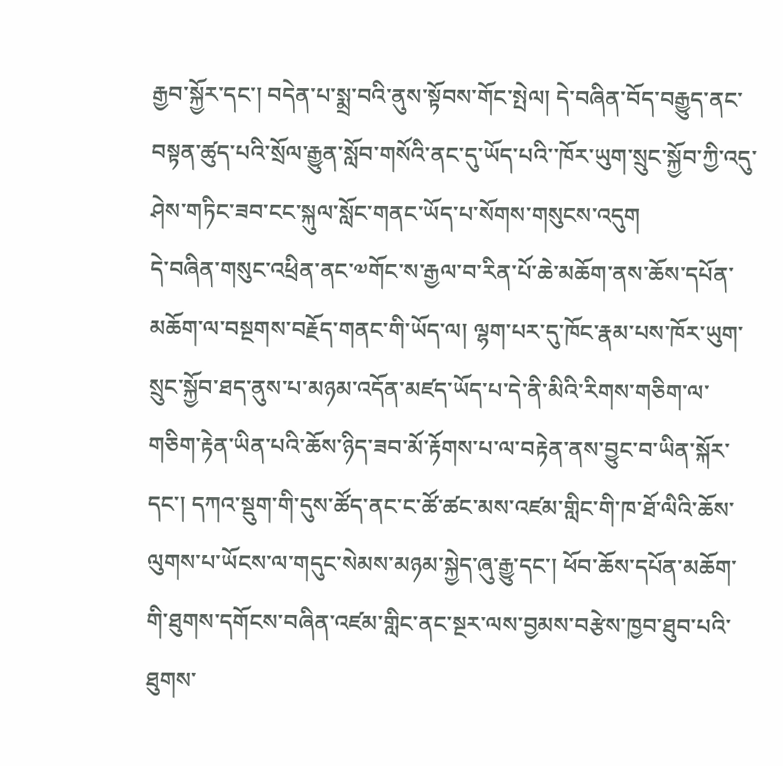རྒྱབ་སྐྱོར་དང་། བདེན་པ་སྨྲ་བའི་ནུས་སྟོབས་གོང་སྤེལ། དེ་བཞིན་བོད་བརྒྱུད་ནང་བསྟན་ཚུད་པའི་སྲོལ་རྒྱུན་སློབ་གསོའི་ནང་དུ་ཡོད་པའི་་ཁོར་ཡུག་སྲུང་སྐྱོབ་ཀྱི་འདུ་ཤེས་གཏིང་ཟབ་ངང་སྐུལ་སློང་གནང་ཡོད་པ་སོགས་གསུངས་འདུག
དེ་བཞིན་གསུང་འཕྲིན་ནང་༧གོང་ས་རྒྱལ་བ་རིན་པོ་ཆེ་མཆོག་ནས་ཆོས་དཔོན་མཆོག་ལ་བསྔགས་བརྗོད་གནང་གི་ཡོད་ལ། ལྷག་པར་དུ་ཁོང་རྣམ་པས་ཁོར་ཡུག་སྲུང་སྐྱོབ་ཐད་ནུས་པ་མཉམ་འདོན་མཛད་ཡོད་པ་དེ་ནི་མིའི་རིགས་གཅིག་ལ་གཅིག་རྟེན་ཡིན་པའི་ཆོས་ཉིད་ཟབ་མོ་རྟོགས་པ་ལ་བརྟེན་ནས་བྱུང་བ་ཡིན་སྐོར་དང་། དཀའ་སྡུག་གི་དུས་ཚོད་ནང་ང་ཚོ་ཚང་མས་འཛམ་གླིང་གི་ཁ་ཐོ་ལིའི་ཆོས་ལུགས་པ་ཡོངས་ལ་གདུང་སེམས་མཉམ་སྐྱེད་ཞུ་རྒྱུ་དང་། ཕོབ་ཆོས་དཔོན་མཆོག་གི་ཐུགས་དགོངས་བཞིན་འཛམ་གླིང་ནང་སྔར་ལས་བྱམས་བརྩེས་ཁྱབ་ཐུབ་པའི་ཐུགས་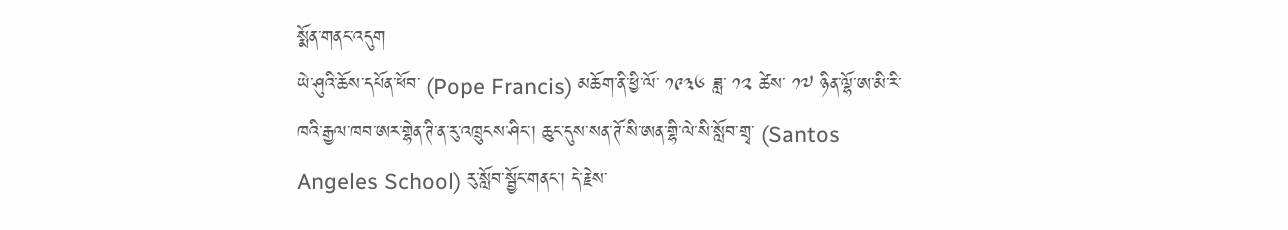སྨོན་གནང་འདུག
ཡེ་ཤུའི་ཆོས་དཔོན་ཕོབ་ (Pope Francis) མཆོག་ནི་ཕྱི་ལོ་ ༡༩༣༦ ཟླ་ ༡༢ ཚེས་ ༡༧ ཉིན་ལྷོ་ཨ་མི་རི་ཁའི་རྒྱལ་ཁབ་ཨར་གྷེན་ཊི་ན་རུ་འཁྲུངས་ཤིང་། ཆུང་དུས་སན་ཊོ་སི་ཨན་གྷི་ལེ་སི་སློབ་གྲྭ་ (Santos Angeles School) རུ་སློབ་སྦྱོང་གནང་། དེ་རྗེས་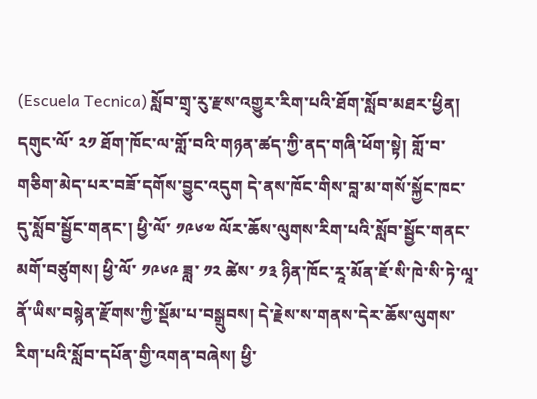(Escuela Tecnica) སློབ་གྲྭ་རུ་རྫས་འགྱུར་རིག་པའི་ཐོག་སློབ་མཐར་ཕྱིན། དགུང་ལོ་ ༢༡ ཐོག་ཁོང་ལ་གློ་བའི་གཉན་ཚད་ཀྱི་ནད་གཞི་ཕོག་སྟེ། གློ་བ་གཅིག་མེད་པར་བཟོ་དགོས་བྱུང་འདུག དེ་ནས་ཁོང་གིས་བླ་མ་གསོ་སྐྱོང་ཁང་དུ་སློབ་སྦྱོང་གནང་། ཕྱི་ལོ་ ༡༩༦༧ ལོར་ཆོས་ལུགས་རིག་པའི་སློབ་སྦྱོང་གནང་མགོ་བཙུགས། ཕྱི་ལོ་ ༡༩༦༩ ཟླ་ ༡༢ ཚེས་ ༡༣ ཉིན་ཁོང་རཱ་མོན་ཇོ་སི་ཁེ་སི་ཏེ་ལཱ་ནོ་ཡིས་བསྙེན་རྫོགས་ཀྱི་སྡོམ་པ་བསྒྲུབས། དེ་རྗེས་ས་གནས་དེར་ཆོས་ལུགས་རིག་པའི་སློབ་དཔོན་གྱི་འགན་བཞེས། ཕྱི་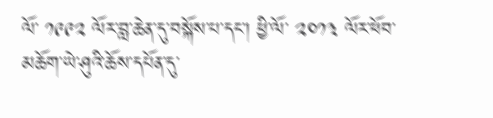ལོ་ ༡༩༩༢ ལོར་བླ་ཆེན་དུ་བསྐོས་པ་དང་། ཕྱི་ལོ་ ༢༠༡༣ ལོར་ཕོབ་མཆོག་ཡེ་ཤུའི་ཆོས་དཔོན་དུ་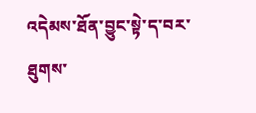འདེམས་ཐོན་བྱུང་སྟེ་ད་བར་ཐུགས་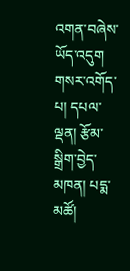འགན་བཞེས་ཡོད་འདུག
གསར་འགོད་པ། དཔལ་ལྡན། རྩོམ་སྒྲིག་བྱེད་མཁན། པདྨ་མཚོ།